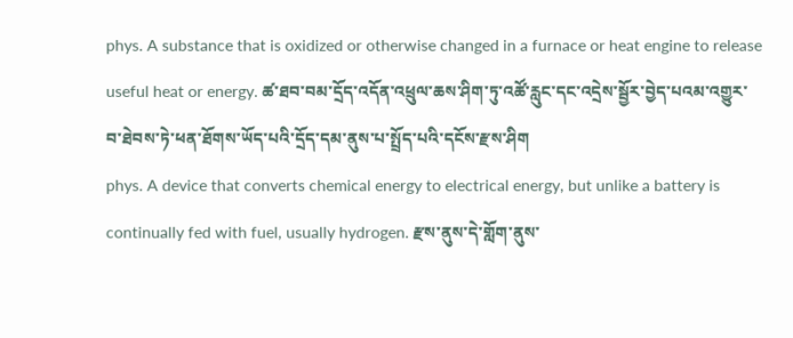phys. A substance that is oxidized or otherwise changed in a furnace or heat engine to release useful heat or energy. ཚ་ཐབ་བམ་དྲོད་འདོན་འཕྲུལ་ཆས་ཤིག་ཏུ་འཚོ་རླུང་དང་འདྲེས་སྦྱོར་བྱེད་པའམ་འགྱུར་བ་ཐེབས་ཏེ་ཕན་ཐོགས་ཡོད་པའི་དྲོད་དམ་ནུས་པ་སྤྲོད་པའི་དངོས་རྫས་ཤིག
phys. A device that converts chemical energy to electrical energy, but unlike a battery is continually fed with fuel, usually hydrogen. རྫས་ནུས་དེ་གློག་ནུས་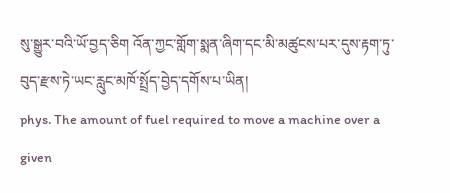སུ་སྒྱུར་བའི་ཡོ་བྱད་ཅིག འོན་ཀྱང་གློག་སྨན་ཞིག་དང་མི་མཚུངས་པར་དུས་རྟག་ཏུ་བུད་རྫས་ཏེ་ཡང་རླུང་མཁོ་སྤྲོད་བྱེད་དགོས་པ་ཡིན།
phys. The amount of fuel required to move a machine over a given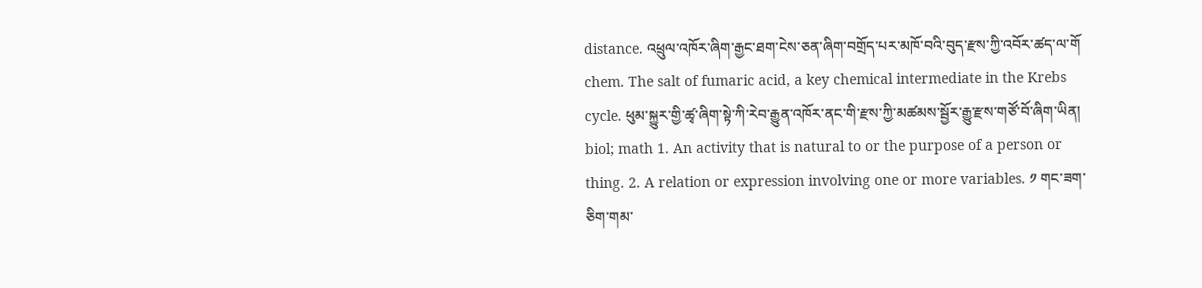distance. འཕྲུལ་འཁོར་ཞིག་རྒྱང་ཐག་ངེས་ཅན་ཞིག་བགྲོད་པར་མཁོ་བའི་བུད་རྫས་ཀྱི་འབོར་ཚད་ལ་གོ
chem. The salt of fumaric acid, a key chemical intermediate in the Krebs cycle. ཕུམ་སྐྱུར་གྱི་ཚྭ་ཞིག་སྟེ་ཀི་རེབ་རྒྱུན་འཁོར་ནང་གི་རྫས་ཀྱི་མཚམས་སྦྱོར་རྒྱུ་རྫས་གཙོ་བོ་ཞིག་ཡིན།
biol; math 1. An activity that is natural to or the purpose of a person or thing. 2. A relation or expression involving one or more variables. ༡ གང་ཟག་ཅིག་གམ་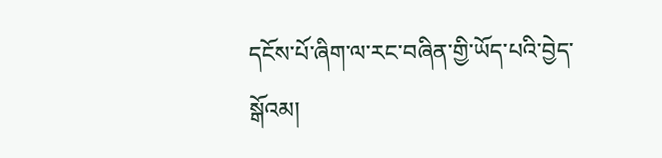དངོས་པོ་ཞིག་ལ་རང་བཞིན་གྱི་ཡོད་པའི་བྱེད་སྒོའམ།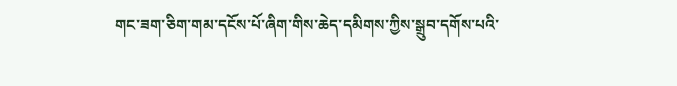གང་ཟག་ཅིག་གམ་དངོས་པོ་ཞིག་གིས་ཆེད་དམིགས་ཀྱིས་སྒྲུབ་དགོས་པའི་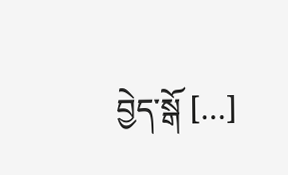བྱེད་སྒོ […]